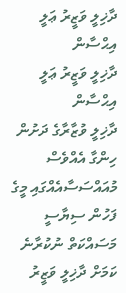ދާޚިލީ ވަޒީރު ޢަލީ އިޙްސާން
ދާޚިލީ ވަޒީރު ޢަލީ އިޙްސާން
ދާޚިލީ ވުޒާރާގެ ދަށުން ހިންގާ އެއްވެސް މުއައްސަސާއެއްގައި މީގެ ފަހުން ސިޔާސީ މަސައްކަތް ނުކުރާނެ ކަމަށް ދާޚިލީ ވަޒީރު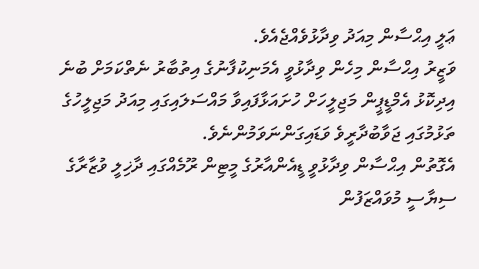ޢަލީ އިޙްސާން މިއަދު ވިދާޅުވެއްޖެއެވެ.
ވަޒީރު އިޙްސާން މިހެން ވިދާޅުވީ އެމަނިކުފާނުގެ އިތުބާރު ނެތްކަމަށް ބުނެ އިދިކޮޅު އެމްޑީޕީން މަޖިލީހަށް ހުށައަޅާފައިވާ މައްސަލައިގައި މިއަދު މަޖިލީހުގެ ތަޅުމުގައި ޖަވާބުދާރީވެ ވަޑައިގަންނަވަމުންނެވެ.
އެގޮތުން އިޙްސާން ވިދާޅުވީ ޑީއެންއާރުގެ މީޓިން ރޫމެއްގައި ދާޚިލީ ވުޒާރާގެ ސިޔާސީ މުވައްޒަފުން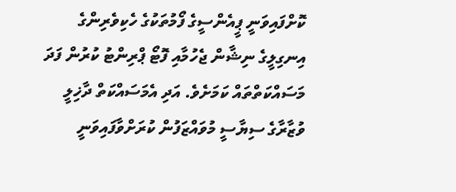ކޮށްފައިވަނީ ޕީއެންސީގެ ފޯމުތަކުގެ ހެކިވެރިންގެ އިނގިލީގެ ނިޝާން ޖެހުމާއި ފޮޓޯ ޕްރިންޓު ކުރުން ފަދަ މަސައްކަތްތައް ކަމަށެވެ. އަދި އެމަސައްކަތް ދާޚިލީ ވުޒާރާގެ ސިޔާސީ މުވައްޒަފުން ކުރަށްވާފައިވަނީ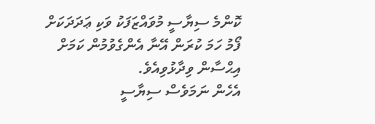ކޮންމެ ސިޔާސީ މުވައްޒަފަކު ވަކި ޢަދަދަކަށް ފޯމު ހަމަ ކުރަން އޭނާ އެންގެވުމުން ކަމަށް އިޙްސާން ވިދާޅުވިއެވެ.
އެހެން ނަމަވެސް ސިޔާސީ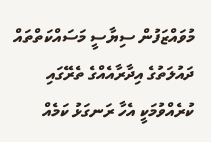މުވައްޒަފުން ސިޔާސީ މަސައްކަތްތައް ދައުލަތުގެ އިދާރާއެއްގެ ތެރޭގައި ކުރެއްވުމަކީ އެހާ ރަނގަޅު ކަމެއް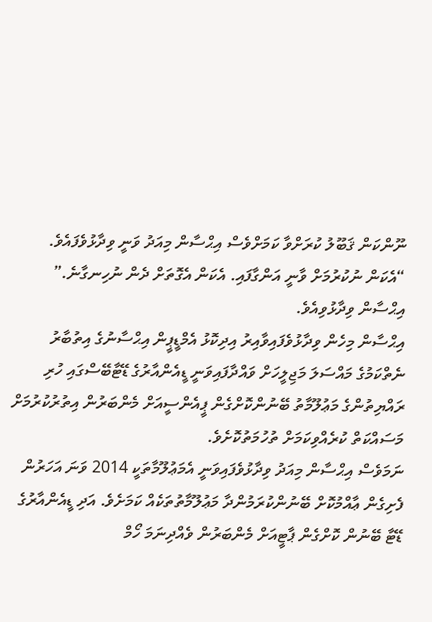ނޫންކަން ޤަބޫލު ކުރަށްވާ ކަމަށްވެސް އިޙްސާން މިއަދު ވަނީ ވިދާޅުވެފައެވެ.
“އެކަން ނުކުރުމަށް ވާނީ އަންގާފައި. އެކަން އެގޮތަށް ދެން ނުހިނގާނެ.” އިޙްސާން ވިދާޅުވިއެވެ.
އިޙްސާން މިހެން ވިދާޅުވެފައިވާއިރު އިދިކޮޅު އެމްޑީޕީން އިޙްސާނުގެ އިތުބާރު ނެތްކަމުގެ މައްސަލަ މަޖިލީހަށް ވައްދާފައިވަނީ ޑީއެންއާރުގެ ޑޭޓާބޭސްގައި ހުރި ރައްޔިތުންގެ މަޢުލޫމާތު ބޭނުންކޮށްގެން ޕީއެންސީއަށް މެންބަރުން އިތުރުކުރުމަށް މަސައްކަތް ކުރެއްވިކަމަށް ތުހުމަތުކޮށެވެ.
ނަމަވެސް އިޙްސާން މިއަދު ވިދާޅުވެފައިވަނީ އެމަޢުލޫމާތަކީ 2014 ވަނަ އަހަރުން ފެށިގެން ޢާއްމުކޮށް ބޭނުންކުރަމުންދާ މަޢުލޫމާތުތަކެއް ކަމަށެވެ. އަދި ޑީއެންއާރުގެ ޑޭޓާ ބޭނުން ކޮށްގެން ޕާޓީއަށް މެންބަރުން ވެއްދިނަމަ ހޯމް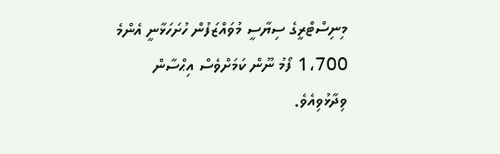މިނިސްޓްރީގެ ސިޔާސީ މުވައްޒަފުން ހުށަހަޅާނީ އެންމެ 1،700 ފޯމު ނޫން ކަމަށްވެސް އިޙްސާން ވިދާޅުވިއެވެ.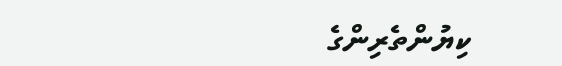ކިޔުންތެރިންގެ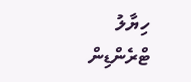ހިޔާލު
ޓްރެންޑިން